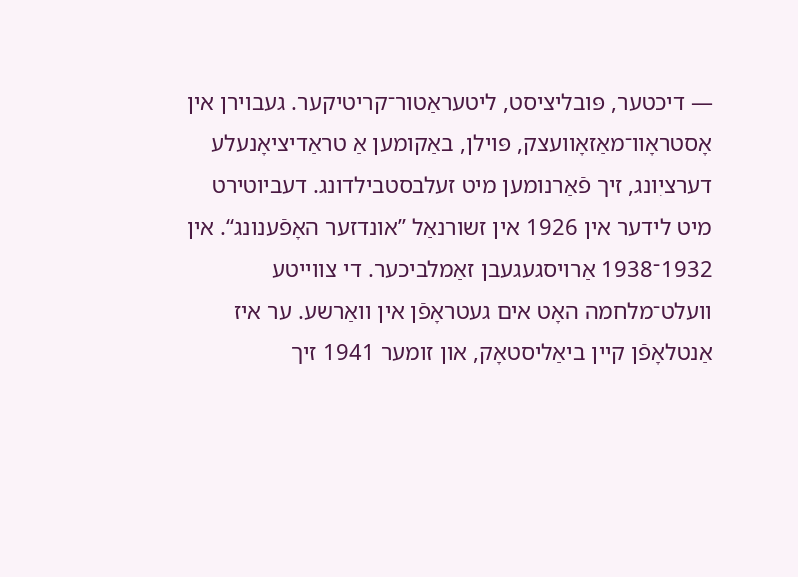— דיכטער, פּובליציסט, ליטעראַטור־קריטיקער. געבוירן אין אָסטראָוו־מאַזאָוועצק, פּוילן, באַקומען אַ טראַדיציאָנעלע דערציִונג, זיך פֿאַרנומען מיט זעלבסטבילדונג. דעביוטירט מיט לידער אין 1926 אין זשורנאַל ”אונדזער האָפֿענונג“. אין 1932־1938 אַרויסגעגעבן זאַמלביכער. די צווייטע וועלט־מלחמה האָט אים געטראָפֿן אין וואַרשע. ער איז אַנטלאָפֿן קיין ביאַליסטאָק, און זומער 1941 זיך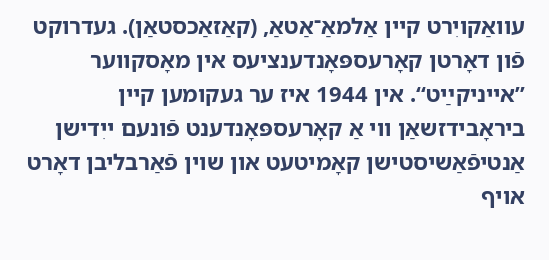עוואַקויִרט קיין אַלמאַ־אַטאַ, (קאַזאַכסטאַן). געדרוקט פֿון דאָרטן קאָרעספּאָנדענציעס אין מאָסקווער ”אייניקײַט“. אין 1944 איז ער געקומען קיין ביראָבידזשאַן ווי אַ קאָרעספּאָנדענט פֿונעם ייִדישן אַנטיפֿאַשיסטישן קאָמיטעט און שוין פֿאַרבליבן דאָרט אויף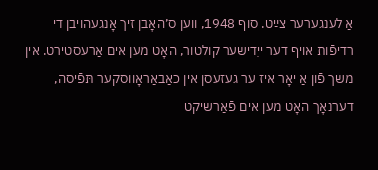אַ לענגערער צײַט. סוף 1948, ווען ס׳האָבן זיך אָנגעהויבן די רדיפֿות אויף דער ייִדישער קולטור, האָט מען אים אַרעסטירט. אין משך פֿון אַ יאָר איז ער געזעסן אין כאַבאַראָווסקער תּפֿיסה, דערנאָך האָט מען אים פֿאַרשיקט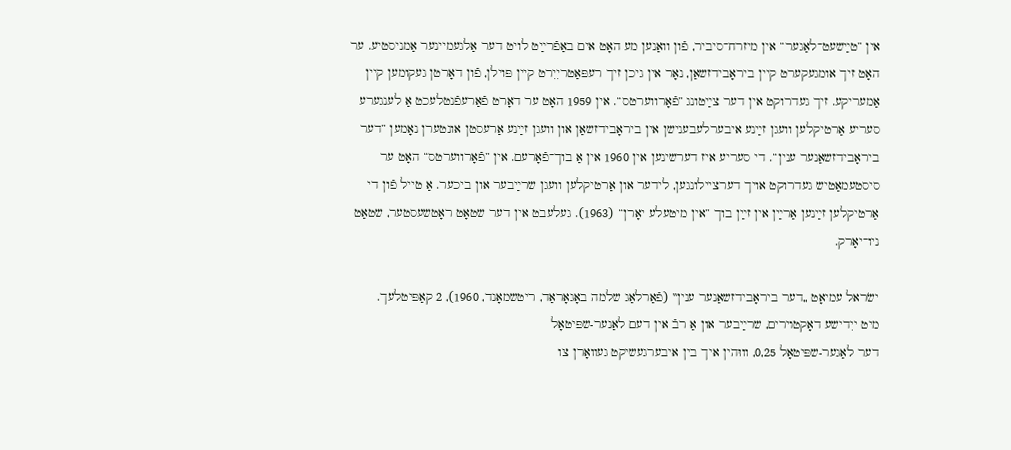אין ”טײַשעט־לאַגער“ אין מיזרח־סיביר, פֿון וואַנען מע האָט אים באַפֿרײַט לויט דער אַלגעמיינער אַמניסטיע. ער האָט זיך אומגעקערט קיין ביראָבידזשאַן, נאָר אין גיכן זיך רעפּאַטריִיִרט קיין פּוילן, פֿון דאָרטן געקומען קיין אַמעריקע. זיך געדרוקט אין דער צײַטונג ”פֿאָרווערטס“. אין 1959 האָט ער דאָרט פֿאַרעפֿנטלעכט אַ לענגערע סעריע אַרטיקלען וועגן זײַנע איבערלעבענישן אין ביראָבידזשאַן און וועגן זײַנע אַרעסטן אונטערן נאָמען ”דער ביראָבידזשאַנער ענין“. די סעריע איז דערשינען אין 1960 אין אַ בוך־פֿאָרעם. אין ”פֿאָרווערטס“ האָט ער סיסטעמאַטיש געדרוקט אויך דערציילונגען, לידער און אַרטיקלען וועגן שרײַבער און ביכער. אַ טייל פֿון די אַרטיקלען זײַנען אַרײַן אין זײַן בוך ”אין מיטעלע יאָרן“ (1963). געלעבט אין דער שטאָט ראָטשעסטער, שטאַט ניו־יאָרק.

ישׂראל עמיאָט „דער ביראָבידזשאַנער ענין‟ (פֿאַרלאַג שלמה באָגאָראַד, ריטשמאָנד, 1960), 2 קאַפּיטלעך.
מיט ייִדישע דאָקטױרים, שרײַבער און אַ רבֿ אין דעם לאַנער-שפּיטאָל
דער לאַגער-שפּיטאָל 0,25, וווּהין איך בין איבערגעשיקט געװאָרן צו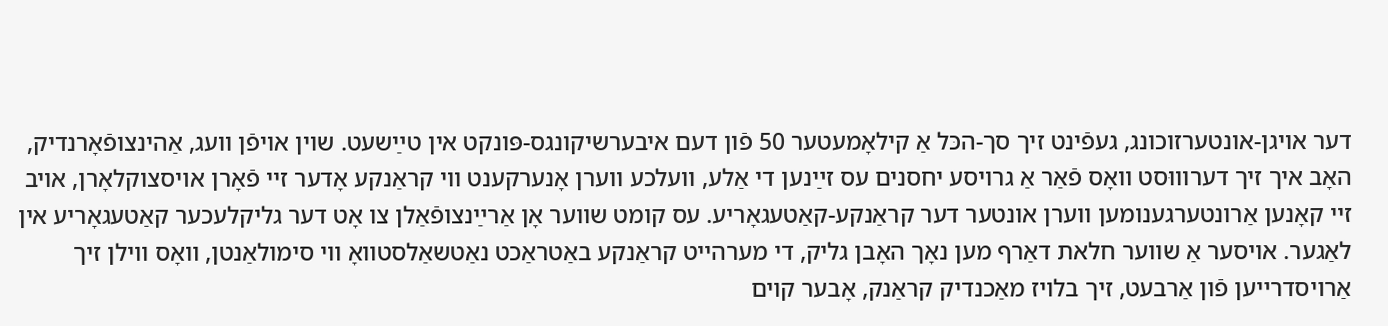דער אויגן-אונטערזוכונג, געפֿינט זיך סך-הכּל אַ קילאָמעטער 50 פֿון דעם איבערשיקונגס-פּונקט אין טײַשעט. שוין אויפֿן וועג, אַהינצופֿאָרנדיק, האָב איך זיך דערוווּסט װאָס פֿאַר אַ גרויסע יחסנים עס זײַנען די אַלע, וועלכע ווערן אָנערקענט ווי קראַנקע אָדער זיי פֿאָרן אױסצוקלאָרן, אויב זיי קאָנען אַרונטערגענומען ווערן אונטער דער קראַנקע-קאַטעגאָריע. עס קומט שווער אָן אַרײַנצופֿאַלן צו אָט דער גליקלעכער קאַטעגאָריע אין לאַגער. אויסער אַ שווער חלאת דאַרף מען נאָך האָבן גליק, די מערהייט קראַנקע באַטראַכט נאַטשאַלסטװאָ װי סימולאַנטן, װאָס ווילן זיך אַרױסדרײען פֿון אַרבעט, זיך בלויז מאַכנדיק קראַנק, אָבער קוים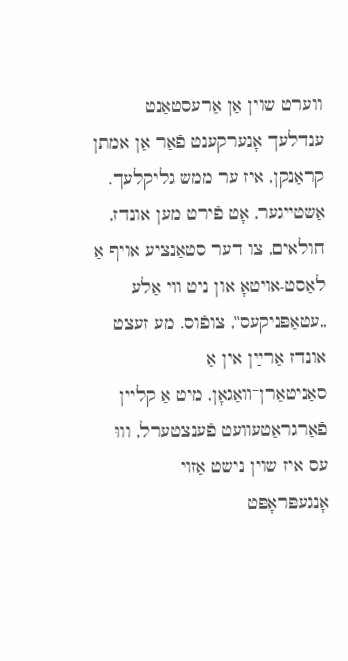ווערט שוין אַן אַרעסטאַנט ענדלעך אָנערקענט פֿאַר אַן אמתן קראַנקן, איז ער ממש גליקלעך. אַשטײגער, אָט פֿירט מען אונדז, חולאים, צו דער סטאַנציע אויף אַ לאַסט-אױטאָ און ניט װי אַלע „עטאַפּניקעס‟, צופֿוס. מע זעצט אונדז אַרײַן אין אַ סאַניטאַרן־װאַגאָן, מיט אַ קליין פֿאַרגראַטעװעט פֿענצטערל, וווּ עס איז שוין נישט אַזױ אָנגעפּראָפּט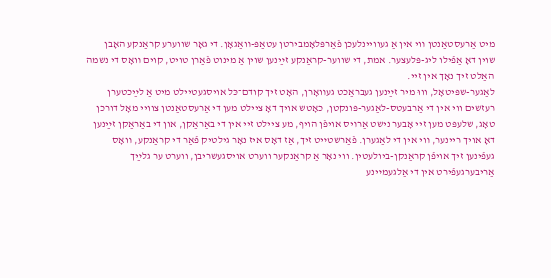מיט אַרעסטאַנטן װי אין אַ געוויינלעכן פֿאַרפּלאָמבירטן עטאַפּ-װאַגאָן. די גאָר שווערע קראַנקע האָבן שוין דאָ אַפֿילו ליג-פּלעצער. אמת, די שווער-קראַנקע זײַנען שוין אַ מינוט פֿאַרן טויט, קוים װאָס די נשמה האַלט זיך נאָך אין זיי.
לאַגער-שפּיטאָל, וווּ מיר זײַנען געבראַכט געװאָרן, האָט זיך קודם־כּל אויסגעטיילט מיט אַ לײַכטערן רעזשים ווי אין די אַרבעטס-לאַגער-פּונקטן, כאָטש אויך דאָ ציילט מען די אַרעסטאַנטן צוויי מאָל דורכן טאָג, שלעפּט מען זיי אָבער נישט אַרױס אויפֿן הויף, מע ציילט זיי אין די באַראַקן, און די באַראַקן זײַנען דאָ אויך ריינער, װי אין די לאַגערן. פֿאַרשטײט זיך, אַז דאָס איז נאָר גילטיק פֿאַר די קראַנקע, װאָס געפֿינען זיך אויפֿן קראַנקן-ביולעטין. ווי נאָר אַ קראַנקער ווערט אויסגעשריבן, ווערט ער גלײַך אַריבערגעפֿירט אין די אַלגעמײנע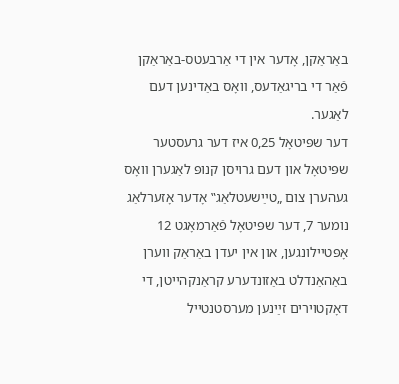באַראַקן, אָדער אין די אַרבעטס-באַראַקן פֿאַר די בריגאַדעס, װאָס באַדינען דעם לאַגער.
דער שפּיטאָל 0,25 איז דער גרעסטער שפּיטאָל און דעם גרויסן קנופּ לאַגערן װאָס געהערן צום „טײַשעטלאַג‟ אָדער אָזערלאַג נומער 7, דער שפּיטאָל פֿאַרמאָגט 12 אָפּטײלונגען, און אין יעדן באַראַק ווערן באַהאַנדלט באַזונדערע קראַנקהייטן, די דאָקטוירים זײַנען מערסטנטייל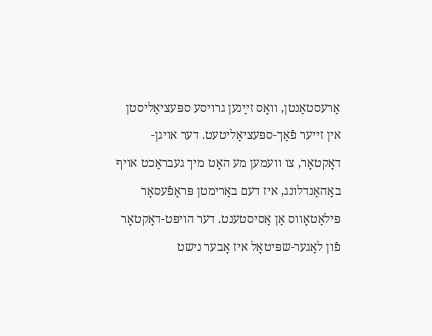אַרעסטאַנטן, װאָס זײַנען גרויסע ספּעציאַליסטן אין זייער פֿאַך-ספּעציאַליטעט. דער אויגן-דאָקטאָר, צו וועמען מע האָט מיך געבראַכט אויף באַהאַנדלונג, איז דעם באַרימטן פּראָפֿעסאָר פּילאַטאָווס אַן אַסיסטענט. דער הויפּט-דאָקטאָר פֿון לאַגער-שפּיטאָל איז אָבער נישט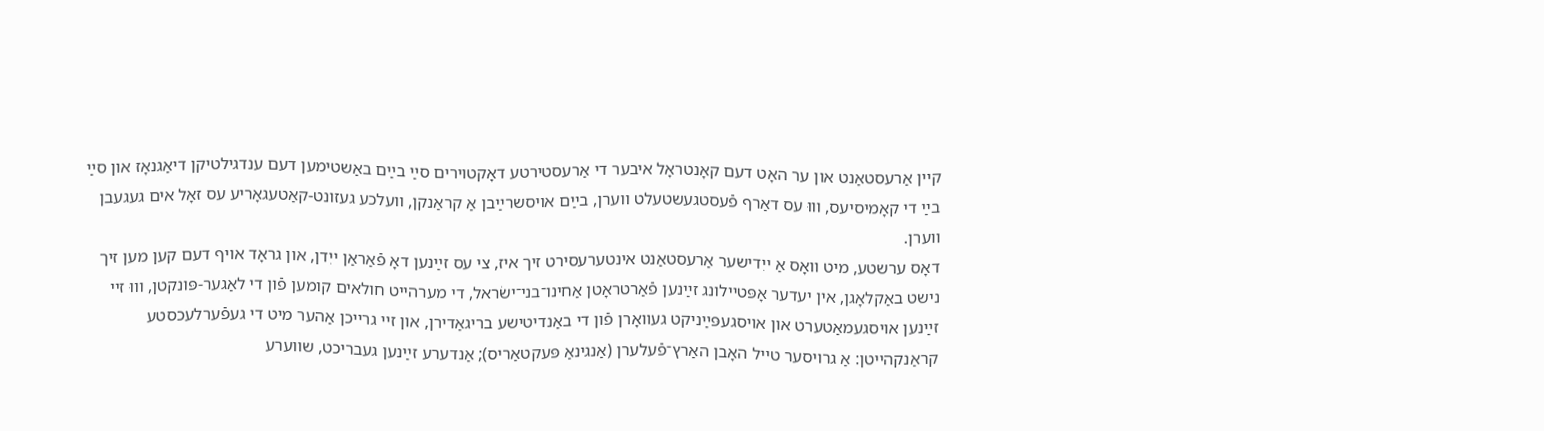קיין אַרעסטאַנט און ער האָט דעם קאָנטראָל איבער די אַרעסטירטע דאָקטוירים סײַ בײַם באַשטימען דעם ענדגילטיקן דיאַגנאָז און סײַ בײַ די קאָמיסיעס, וווּ עס דאַרף פֿעסטגעשטעלט ווערן, בײַם אויסשרײַבן אַ קראַנקן, וועלכע געזונט-קאַטעגאָריע עס זאָל אים געגעבן ווערן.
דאָס ערשטע, מיט װאָס אַ ייִדישער אַרעסטאַנט אינטערעסירט זיך איז, צי עס זײַנען דאָ פֿאַראַן ייִדן, און גראָד אויף דעם קען מען זיך נישט באַקלאָגן, אין יעדער אָפּטײלונג זײַנען פֿאַרטראָטן אַחינו־בני־ישׂראל, די מערהייט חולאים קומען פֿון די לאַגער-פּונקטן, וווּ זיי זײַנען אויסגעמאַטערט און אױסגעפּײַניקט געװאָרן פֿון די באַנדיטישע בריגאַדירן, און זיי גרייכן אַהער מיט די געפֿערלעכסטע קראַנקהייטן: אַ גרויסער טייל האָבן האַרץ־פֿעלערן (אַנגינאַ פּעקטאַריס); אַנדערע זײַנען געבריכט, שווערע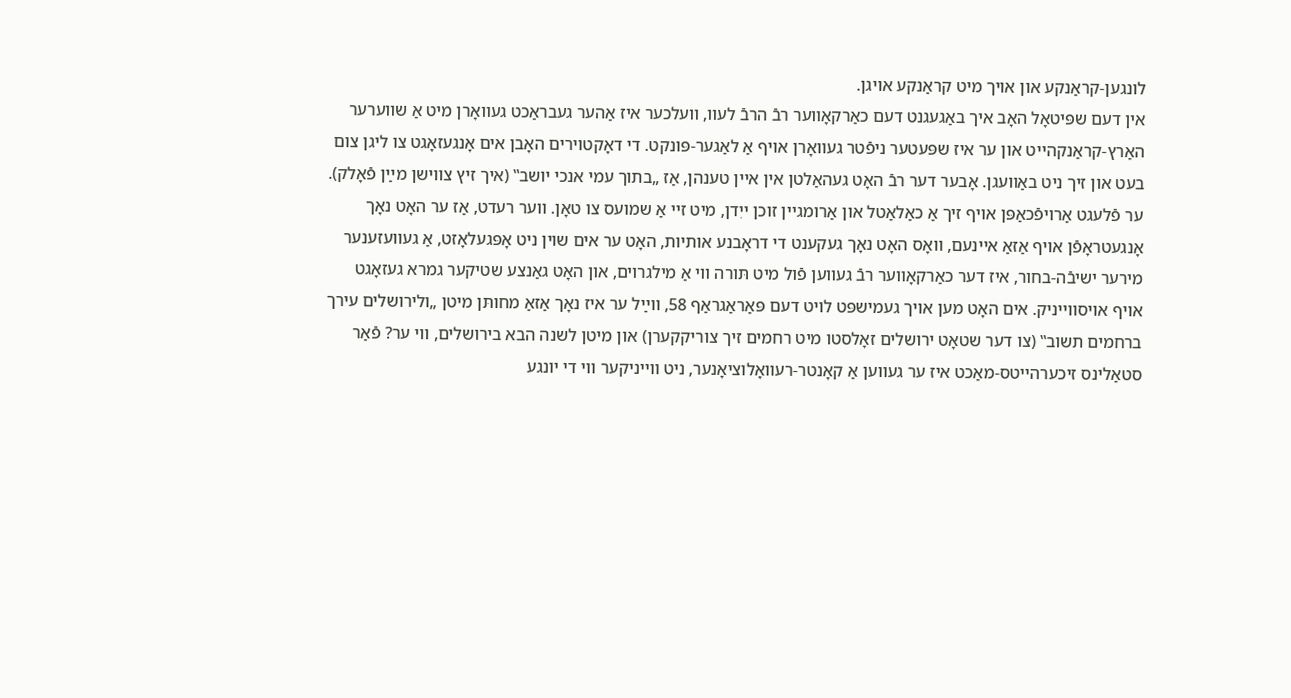לונגען-קראַנקע און אויך מיט קראַנקע אויגן.
אין דעם שפּיטאָל האָב איך באַגעגנט דעם כאַרקאָװער רבֿ הרבֿ לעוו, וועלכער איז אַהער געבראַכט געװאָרן מיט אַ שווערער האַרץ-קראַנקהײט און ער איז שפּעטער ניפֿטר געװאָרן אויף אַ לאַגער-פּונקט. די דאָקטױרים האָבן אים אָנגעזאָגט צו ליגן צום בעט און זיך ניט באַװעגן. אָבער דער רבֿ האָט געהאַלטן אין איין טענהן, אַז „בתוך עמי אנכי יושב‟ (איך זיץ צווישן מײַן פֿאָלק). ער פֿלעגט אַרױפֿכאַפּן אויף זיך אַ כאַלאַטל און אַרומגײן זוכן ייִדן, מיט זיי אַ שמועס צו טאָן. ווער רעדט, אַז ער האָט נאָך אָנגעטראָפֿן אויף אַזאַ איינעם, װאָס האָט נאָך געקענט די דראָבנע אותיות, האָט ער אים שוין ניט אָפּגעלאָזט, אַ געוועזענער מירער ישיבֿה-בחור, איז דער כאַרקאָװער רבֿ געווען פֿול מיט תּורה ווי אַ מילגרוים, און האָט גאַנצע שטיקער גמרא געזאָגט אויף אויסװײניק. אים האָט מען אויך געמישפּט לויט דעם פּאַראַגראַף 58, ווײַל ער איז נאָך אַזאַ מחותּן מיטן „ולירושלים עירך ברחמים תשוב‟ (צו דער שטאָט ירושלים זאָלסטו מיט רחמים זיך צוריקקערן) און מיטן לשנה הבא בירושלים, ווי ער? פֿאַר סטאַלינס זיכערהייטס-מאַכט איז ער געווען אַ קאָנטר-רעװאָלוציאָנער, ניט װייניקער ווי די יונגע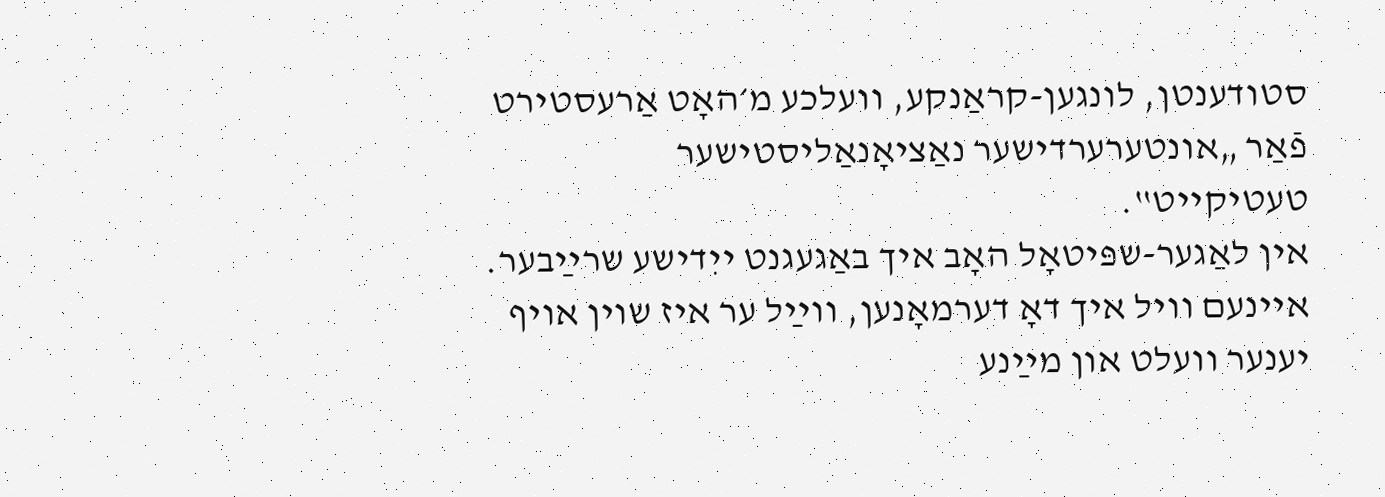סטודענטן, לונגען-קראַנקע, וועלכע מ׳האָט אַרעסטירט פֿאַר „אונטערערדישער נאַציאָנאַליסטישער טעטיקייט‟.
אין לאַגער-שפּיטאָל האָב איך באַגעגנט ייִדישע שרײַבער.
איינעם וויל איך דאָ דערמאָנען, ווײַל ער איז שוין אויף יענער וועלט און מײַנע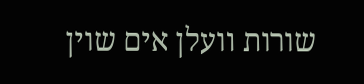שורות װעלן אים שוין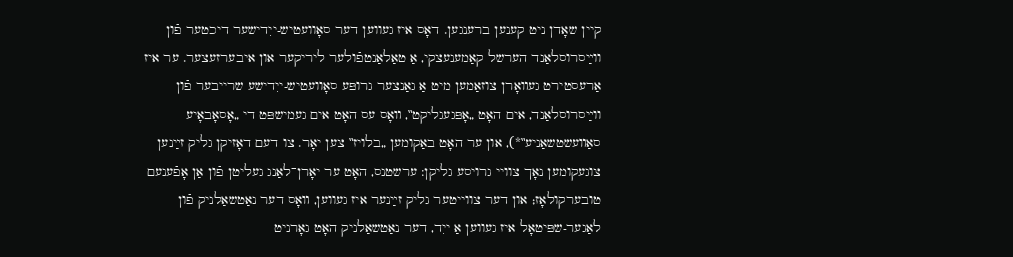קיין שאָדן ניט קענען ברענגען. דאָס איז געווען דער סאָוועטיש-ייִדישער דיכטער פֿון ווײַסרוסלאַנד הערשל קאַמענעצקי, אַ טאַלאַנטפֿולער ליריקער און איבערזעצער. ער איז אַרעסטירט געװאָרן צוזאַמען מיט אַ גאַנצער גרופּע סאָוועטיש-ייִדישע שרייבער פֿון ווײַסרוסלאַנד, אים האָט „אָפּגעגליקט‟, װאָס עס האָט אים געמישפּט די „אָסאָבאָיע סאַװעשטשאַניע‟*), און ער האָט באַקומען „בלויז‟ צען יאָר. צו דעם דאָזיקן גליק זײַנען צוגעקומען נאָך צוויי גרויסע גליקן: ערשטנס, האָט ער יאָרן־לאַנג געליטן פֿון אַן אָפֿענעם טובערקולאָז; און דער צווייטער גליק זײַנער איז געווען, װאָס דער נאַטשאַלניק פֿון לאַגער-שפּיטאָל איז געווען אַ ייִד, דער נאַטשאַלניק האָט גאָרניט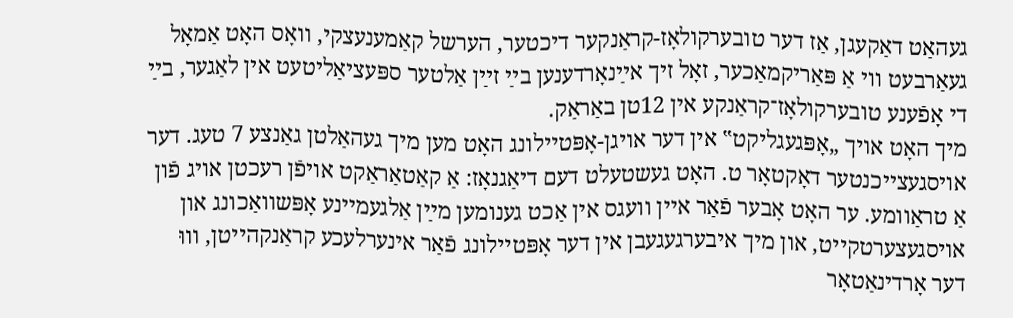געהאַט דאַקעגן, אַז דער טובערקולאָז-קראַנקער דיכטער, הערשל קאַמענעצקי, װאָס האָט אַמאָל געאַרבעט ווי אַ פּאַריקמאַכער, זאָל זיך אײַנאָרדענען בײַ זײַן אַלטער ספּעציאַליטעט אין לאַגער, בײַ די אָפֿענע טובערקולאָז־קראַנקע אין 12טן באַראַק.
מיך האָט אויך „אָפּגעגליקט‟ אין דער אויגן-אָפּטײלונג האָט מען מיך געהאַלטן גאַנצע 7 טעג. דער אויסגעצייכנטער דאָקטאָר ט. האָט געשטעלט דעם דיאַגנאָז: אַ קאַטאַראַקט אויפֿן רעכטן אויג פֿון אַ טראַוומע. ער האָט אָבער פֿאַר איין וועגס אין אַכט גענומען מײַן אַלגעמײנע אָפּשװאַכונג און אויסגעצערטקייט, און מיך איבערגעגעבן אין דער אָפּטײלונג פֿאַר אינערלעכע קראַנקהייטן, וווּ דער אָרדינאַטאָר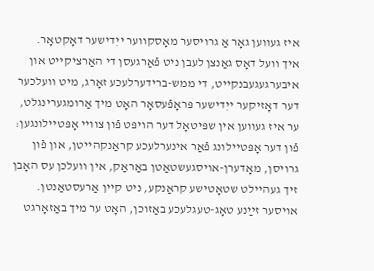איז געווען גאָר אַ גרויסער מאָסקװער ייִדישער דאָקטאָר.
איך װעל דאָס גאַנצן לעבן ניט פֿאַרגעסן די האַרציקײט און איבערגעגעבנקייט, די ממש-ברידערלעכע זאָרג, מיט וועלכער דער דאָזיקער ייִדישער פּראָפֿעסאָר האָט מיך אַרומגערינגלט, ער איז געווען אין שפּיטאָל דער הױפּט פֿון צוויי אָפּטײלונגען: פֿון דער אָפּטײלונג פֿאַר אינערלעכע קראַנקהייטן, און פֿון גרויסן, מאָדערן-אױסגעשטאַטן באַראַק, אין װעלכן עס האָבן זיך געהיילט שטאָטישע קראַנקע, ניט קיין אַרעסטאַנטן. אויסער זײַנע טאָג-טעגלעכע באַזוכן, האָט ער מיך באַזאָרגט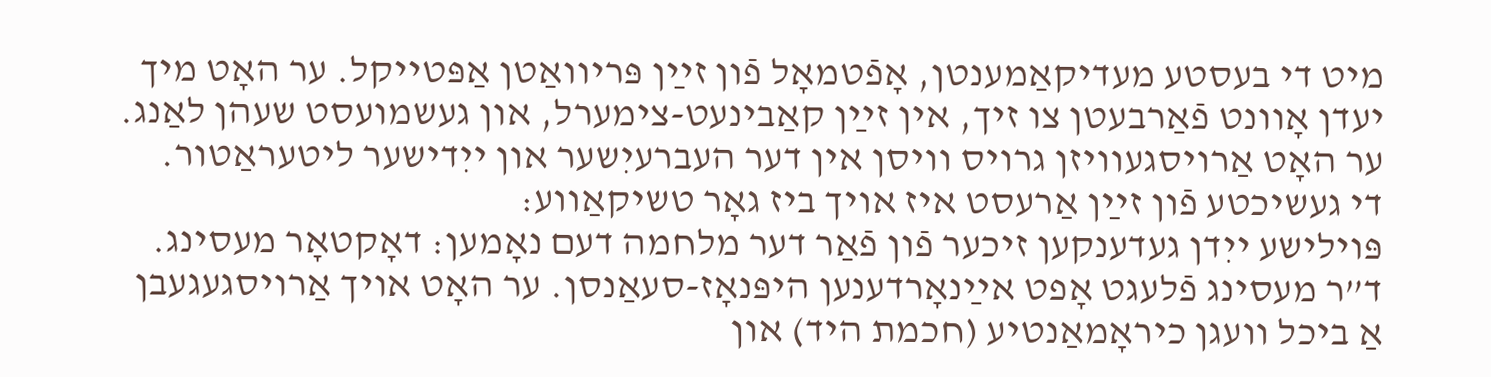מיט די בעסטע מעדיקאַמענטן, אָפֿטמאָל פֿון זײַן פּריװאַטן אַפּטײקל. ער האָט מיך יעדן אָװנט פֿאַרבעטן צו זיך, אין זײַן קאַבינעט-צימערל, און געשמועסט שעהן לאַנג. ער האָט אַרױסגעװיזן גרויס וויסן אין דער העברעיִשער און ייִדישער ליטעראַטור.
די געשיכטע פֿון זײַן אַרעסט איז אויך ביז גאָר טשיקאַװע:
פּוילישע ייִדן געדענקען זיכער פֿון פֿאַר דער מלחמה דעם נאָמען: דאָקטאָר מעסינג. ד”ר מעסינג פֿלעגט אָפט אײַנאָרדענען היפּנאָז-סעאַנסן. ער האָט אויך אַרױסגעגעבן אַ ביכל וועגן כיראָמאַנטיע (חכמת היד) און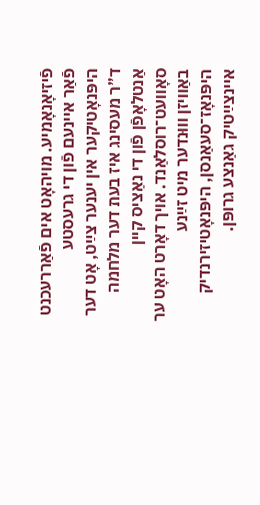פֿיזיאָנאָמיע. מויהאָט אים פֿאַררעכנט פֿאַר איינעם פֿון די גרעסטע היפּנאָטיקער אין יענער צײַט, אָט דער ד”ר מעסינג איז בעת דער מלחמה אַנטלאָפֿן פֿון די נאַציס קיין סאָוועט־רוסלאַנד. אויך דאָרט האָט ער באַוויזן וווּנדער מיט זײַנע היפּנאָז־סעאַנסן, היפּנאָטיזירנדיק איינצײַטיק גאַנצע גרופּן.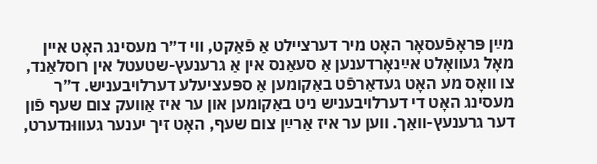מײַן פּראָפֿעסאָר האָט מיר דערציילט אַ פֿאַקט, װי ד״ר מעסינג האָט איין מאָל געװאָלט אײַנאָרדענען אַ סעאַנס אין אַ גרענעץ-שטעטל אין רוסלאַנד, צו װאָס מע האָט געדאַרפֿט באַקומען אַ ספּעציעלע דערלויבעניש. ד”ר מעסינג האָט די דערלויבעניש ניט באַקומען און ער איז אַוועק צום שעף פֿון דער גרענעץ-װאַך. ווען ער איז אַרײַן צום שעף, האָט זיך יענער געוווּנדערט,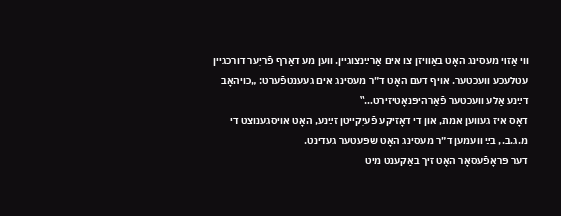ווי אַזױ מעסינג האָט באַװיזן צו אים אַרײַנצוגיין. ווען מע דאַרף פֿריִער דורכגיין עטלעכע וועכטער. אויף דעם האָט ד”ר מעסינג אים געענטפֿערט: „כויהאָב דײַנע אַלע וועכטער פֿאַרהיפּנאָטיזירט…‟
דאָס איז געווען אמת, און די דאָזיקע פֿעיִקייטן זײַנע, האָט אויסגענוצט די מ.ג.ב., בײַ וועמען ד”ר מעסינג האָט שפּעטער געדינט.
דער פּראָפֿעסאָר האָט זיך באַקענט מיט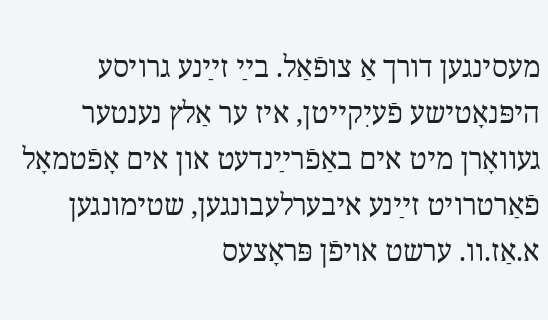מעסינגען דורך אַ צופֿאַל. בײַ זײַנע גרויסע היפּנאָטישע פֿעיִקייטן, איז ער אַלץ נענטער געװאָרן מיט אים באַפֿרײַנדעט און אים אָפֿטמאָל פֿאַרטרויט זײַנע איבערלעבונגען, שטימונגען א.אַז.וו. ערשט אויפֿן פּראָצעס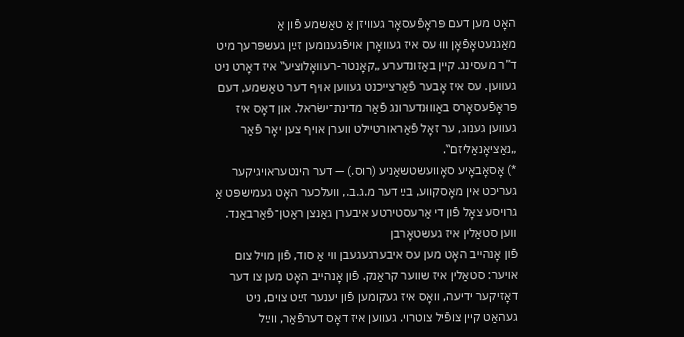האָט מען דעם פּראָפֿעסאָר געוויזן אַ טאַשמע פֿון אַ מאַגנעטאָפֿאָן וווּ עס איז געװאָרן אויפֿגענומען זײַן געשפּרעך מיט ד”ר מעסינג. קיין באַזונדערע „קאָנטר-רעװאָלוציע‟ איז דאָרט ניט געווען. עס איז אָבער פֿאַרצייכנט געווען אויף דער טאַשמע, דעם פּראָפֿעסאָרס באַוווּנדערונג פֿאַר מדינת־ישׂראל. און דאָס איז געווען גענוג, ער זאָל פֿאַראורטיילט ווערן אויף צען יאָר פֿאַר „נאַציאָנאַליזם‟.
*) אָסאָבאָיע סאָוועשטשאַניע (רוס.) — דער הינטעראויגיקער געריכט אין מאָסקווע, בײַ דער מ.ג.ב., וועלכער האָט געמישפּט אַ גרויסע צאָל פֿון די אַרעסטירטע איבערן גאַנצן ראַטן־פֿאַרבאַנד.
ווען סטאַלין איז געשטאָרבן
פֿון אָנהײב האָט מען עס איבערגעגעבן ווי אַ סוד, פֿון מויל צום אויער: סטאַלין איז שווער קראַנק. פֿון אָנהײב האָט מען צו דער דאָזיקער ידיעה, װאָס איז געקומען פֿון יענער זײַט צוים, ניט געהאַט קיין צופֿיל צוטרוי. געווען איז דאָס דערפֿאַר, ווײַל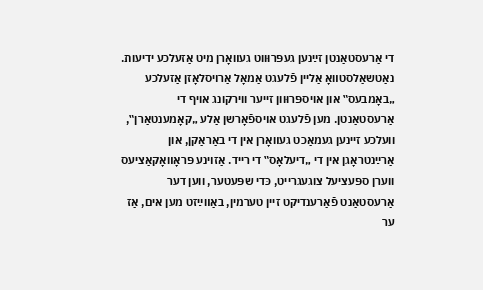די אַרעסטאַנטן זײַנען געפּרוּווט געװאָרן מיט אַזעלכע ידיעות. נאַטשאַלסטװאָ אַליין פֿלעגט אַמאָל אַרױסלאָזן אַזעלכע „באָמבעס‟ און אויספּרוּוון זייער ווירקונג אויף די אַרעסטאַנטן. מען פֿלעגט אױספֿאָרשן אַלע „קאָמענטאַרן‟, וועלכע זיינען געמאַכט געװאָרן אין די באַראַקן, און אַרײַנטראָגן אין די „דיעלאָס‟ די רייד. אַזױנע פּראָװאָקאַציעס ווערן ספּעציעל צוגעגרייט, כּדי שפּעטער, ווען דער אַרעסטאַנט פֿאַרענדיקט זיין טערמין, באַװײַזט מען אים, אַז ער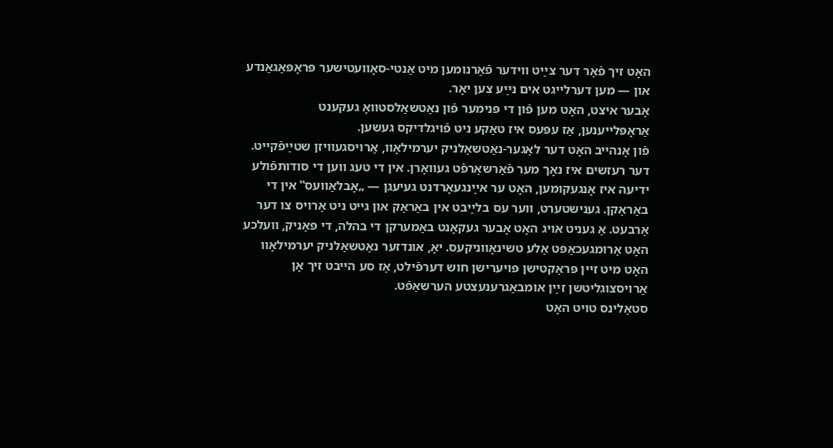האָט זיך פֿאַר דער צײַט ווידער פֿאַרנומען מיט אַנטי-סאָוועטישער פּראָפּאַגאַנדע און — מען דערלייגט אים נײַע צען יאָר.
אָבער איצט, האָט מען פֿון די פּנימער פֿון נאַטשאַלסטװאָ געקענט אַראָפּלייענען, אַז עפּעס איז טאַקע ניט פֿויגלדיקס געשען.
פֿון אָנהייב האָט דער לאַגער-נאַטשאַלניק יערמילאָוו, אַרױסגעװיזן שטײַפֿקייט. דער רעזשים איז נאָך מער פֿאַרשאַרפֿט געװאָרן. אין די טעג ווען די סודותפֿולע ידיעה איז אָנגעקומען, האָט ער אײַנגעאָרדנט געיעגן — „אָבלאַוועס‟ אין די באַראַקן. גענישטערט, ווער עס בלײַבט אין באַראַק און גייט ניט אַרױס צו דער אַרבעט. אַ געניט אויג האָט אָבער געקאָנט באַמערקן די בהלה, די פּאַניק, וועלכע האָט אַרומגעכאַפּט אַלע טשינאָווניקעס. יאָ, אונדזער נאַטשאַלניק יערמילאָוו האָט מיט זיין פּראַקטישן פּויערישן חוש דערפֿילט, אַז סע הייבט זיך אָן אַרויסצוגליטשן זײַן אומבאַגרענעצטע הערשאַפֿט.
סטאַלינס טויט האָט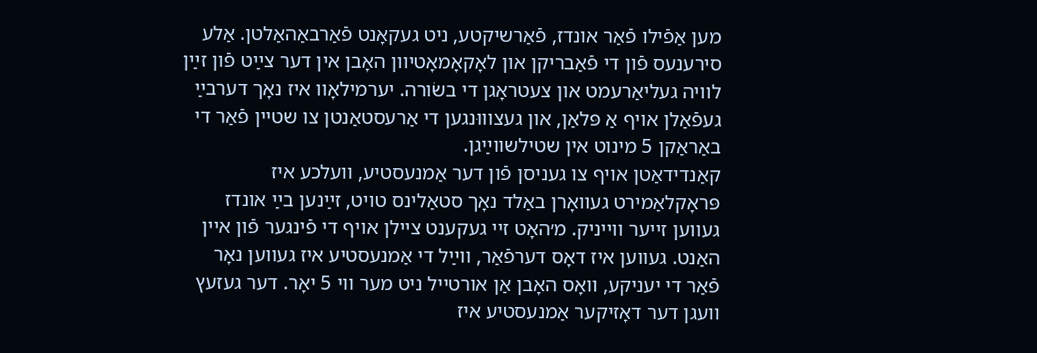מען אַפֿילו פֿאַר אונדז, פֿאַרשיקטע, ניט געקאָנט פֿאַרבאַהאַלטן. אַלע סירענעס פֿון די פֿאַבריקן און לאָקאָמאָטיוון האָבן אין דער צײַט פֿון זײַן לוויה געליאַרעמט און צעטראָגן די בשׂורה. יערמילאָוו איז נאָך דערבײַ געפֿאַלן אויף אַ פּלאַן, און געצוווּנגען די אַרעסטאַנטן צו שטיין פֿאַר די באַראַקן 5 מינוט אין שטילשווײַגן.
קאַנדידאַטן אויף צו געניסן פֿון דער אַמנעסטיע, וועלכע איז פּראָקלאַמירט געװאָרן באַלד נאָך סטאַלינס טויט, זײַנען בײַ אונדז געווען זייער ווייניק. מ׳האָט זיי געקענט ציילן אויף די פֿינגער פֿון איין האַנט. געווען איז דאָס דערפֿאַר, ווײַל די אַמנעסטיע איז געווען נאָר פֿאַר די יעניקע, װאָס האָבן אַן אורטייל ניט מער ווי 5 יאָר. דער געזעץ וועגן דער דאָזיקער אַמנעסטיע איז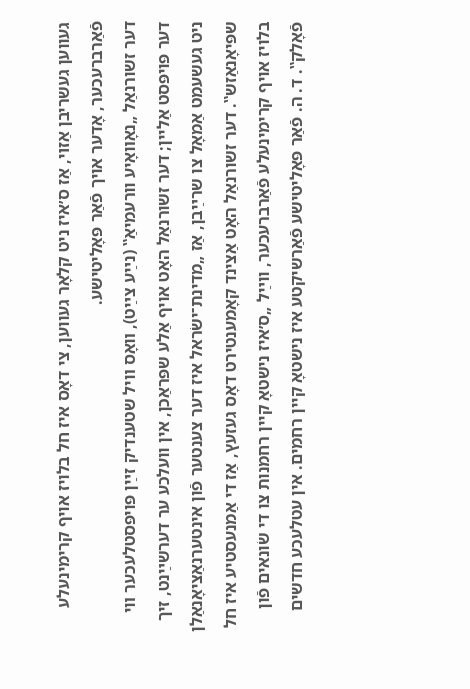געווען געשריבן אַזױ, אַז ס׳איז ניט קלאָר געווען, צי דאָס איז חל בלויז אויף קרימינעלע פֿאַרברעכער, אָדער אויך פֿאַר פּאָליטישע.
דער זשורנאַל „נאָװאָיע וורעמיאַ‟ (נײַע צײַט), װאָס װיל שטענדיק זײַן פּויפּסטלעכער װי דער פּויפּסט אַליין; דער זשורנאַל האָט אויף אַלע שפּראַכן, אין וועלכע ער דערשײַנט, זיך ניט געשעמט אַמאָל צו שרײַבן, אַז „מדינת־ישׂראל איז דער צענטער פֿון אינטערנאַציאָנאַלן שפּיאָנאַזש‟. דער זשורנאַל האָט אַצינד קאָמענטירט דאָס געזעץ, אַז די אַמנעסטיע איז חל בלויז אויף קרימינעלע פֿאַרברעכער, ווײַל „ס׳איז נישטאָ קיין רחמנות צו די שׂונאים פֿון פֿאָלק‟. ד. ה. פֿאַר פּאָליטישע פֿאַרשיקטע איז נישטאָ קיין רחמים. אין עטלעכע חדשים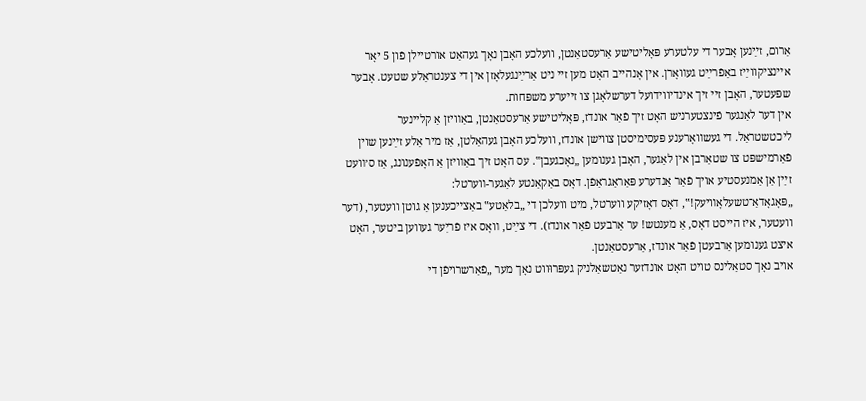אַרום, זײַנען אָבער די עלטערע פּאָליטישע אַרעסטאַנטן, וועלכע האָבן נאָך געהאַט אורטיילן פֿון 5 יאָר אײנציקווײַז באַפֿרײַט געװאָרן. אין אָנהייב האָט מען זיי ניט אַרײַנגעלאָזן אין די צענטראַלע שטעט. אָבער שפּעטער, האָבן זיי זיך אינדיווידועל דערשלאָגן צו זייערע משפּחות.
אין דער לאַנגער פֿינצטערניש האָט זיך פֿאַר אונדז, פּאָליטישע אַרעסטאַנטן, באַװיזן אַ קליינער ליכטשטראַל. די געשװאָרענע פּעסימיסטן צווישן אונדז, וועלכע האָבן געהאַלטן, אַז מיר אַלע זײַנען שוין פֿאַרמישפּט צו שטאַרבן אין לאַגער, האָבן גענומען „נאָכגעבן‟. עס האָט זיך באַװיזן אַ האָפֿענונג, אַז ס׳װעט זײַן אַן אַמנעסטיע אויך פֿאַר אַנדערע פּאַראַגראַפֿן. דאָס באַקאַנטע לאַגער-װערטל: „פּאָגאָדאַ־טשעלאָװיעק!‟, דאָס דאָזיקע ווערטל, מיט וועלכן די „בלאַטע‟ באַצײכענען אַ גוטן וועטער, (דער וועטער, איז הייסט דאָס, אַ מענטש! ער אַרבעט פֿאַר אונדז). די צײַט, װאָס איז פֿריִער געווען ביטער, האָט איצט גענומען אַרבעטן פֿאַר אונדז, אַרעסטאַנטן.
אויב נאָך סטאַלינס טויט האָט אונדזער נאַטשאַלניק געפּרוּווט נאָך מער „פֿאַרשרויפֿן די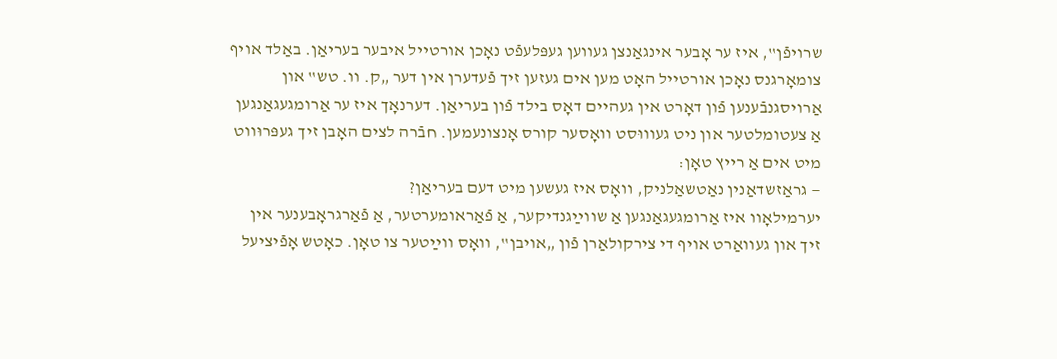שרויפֿן‟, איז ער אָבער אינגאַנצן געווען געפּלעפֿט נאָכן אורטייל איבער בעריאַן. באַלד אויף צומאָרגנס נאָכן אורטייל האָט מען אים געזען זיך פֿעדערן אין דער „ק. וו. טש‟ און אַרױסגנבֿענען פֿון דאָרט אין געהיים דאָס בילד פֿון בעריאַן. דערנאָך איז ער אַרומגעגאַנגען אַ צעטומלטער און ניט געוווּסט װאָסער קורס אָנצונעמען. חבֿרה לצים האָבן זיך געפּרוּווט מיט אים אַ רייץ טאָן:
— גראַזשדאַנין נאַטשאַלניק, װאָס איז געשען מיט דעם בעריאַן?
יערמילאָוו איז אַרומגעגאַנגען אַ שווײַגנדיקער, אַ פֿאַראומערטער, אַ פֿאַרגראָבענער אין זיך און געװאַרט אויף די צירקולאַרן פֿון „אויבן‟, װאָס ווײַטער צו טאָן. כאָטש אָפֿיציעל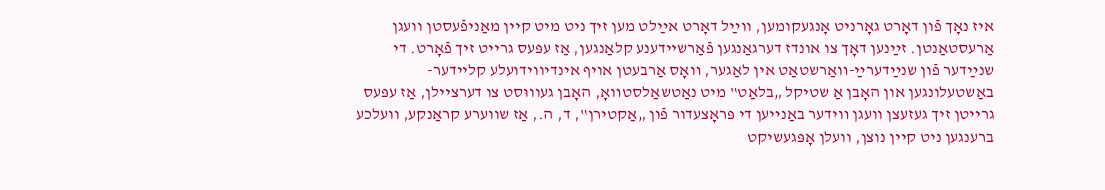איז נאָך פֿון דאָרט גאָרניט אָנגעקומען, ווײַל דאָרט אײַלט מען זיך ניט מיט קיין מאַניפֿעסטן וועגן אַרעסטאַנטן. זײַנען דאָך צו אונדז דערגאַנגען פֿאַרשיידענע קלאַנגען, אַז עפּעס גרייט זיך פֿאָרט. די שנײַדער פֿון שנײַדערײַ-װאַרשטאַט אין לאַגער, װאָס אַרבעטן אויף אינדיווידועלע קליידער-באַשטעלונגען און האָבן אַ שטיקל „בלאַט‟ מיט נאַטשאַלסטװאָ, האָבן געוווּסט צו דערציילן, אַז עפּעס גרייטן זיך געזעצן וועגן װידער באַנײען די פּראָצעדור פֿון „אַקטירן‟, ד, ה., אַז שווערע קראַנקע, וועלכע ברענגען ניט קיין נוצן, וועלן אָפּגעשיקט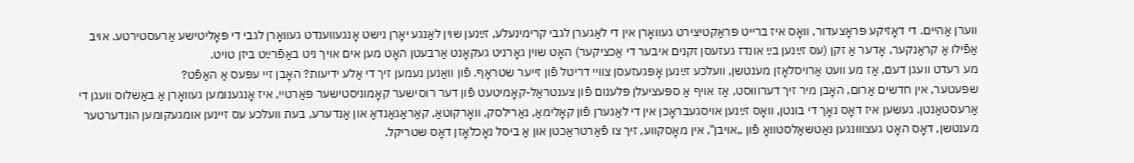ווערן אַהיים. די דאָזיקע פּראָצעדור, װאָס איז ברייט פּראַקטיצירט געװאָרן אין די לאַגערן לגבי קרימינעלע, זײַנען שוין לאַנגע יאָרן נישט אָנגעװענדט געװאָרן לגבי די פּאָליטישע אַרעסטירטע. אויב אַפֿילו אַ קראַנקער, אָדער אַ זקן (עס זײַנען בײַ אונדז געזעסן זקנים איבער די אַכציקער) האָט שוין גאָרניט געקאָנט אַרבעטן האָט מען אים אויך ניט באַפֿרײַט ביזן טויט.
מע רעדט וועגן דעם, אַז מע װעט אַרױסלאָזן מענטשן, וועלכע זײַנען אָפּגעזעסן צוויי דריטל פֿון זייער שטראָף. פֿון װאַנען נעמען זיך די אַלע ידיעות? האָבן זיי עפּעס אַ האַפֿט?
שפּעטער, אין חדשים אַרום, האָבן מיר זיך דערוווּסט, אַז אויף אַ ספּעציעלן פּלענום פֿון צענטראַל-קאָמיטעט פֿון דער רוסישער קאָמוניסטישער פּאַרטײ, איז אָנגענומען געװאָרן אַ באַשלוס וועגן די אַרעסטאַנטן. געשען איז דאָס נאָך די בונטן, װאָס זײַנען אױסגעבראָכן אין די לאַגערן פֿון קאָלימאַ, נאַרילסק, װאָרקוטאַ, קאַראַגאַנדאַ און אַנדערע, בעת וועלכע עס זיינען אומגעקומען הונדערטער מענטשן, דאָס האָט געצוווּנגען נאַטשאַלסטװאָ פֿון „אויבן‟, אין מאָסקװע, זיך צו פֿאַרטראַכטן און אַ ביסל נאָכלאָזן דאָס שטריקל.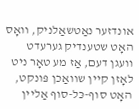אונדזער נאַטשאַלניק, װאָס האָט שטענדיק גערעדט וועגן דעם, אַז מע טאָר ניט לאָזן קיין שװאַכן פּונקט, האָט סוף-כּל-סוף אַליין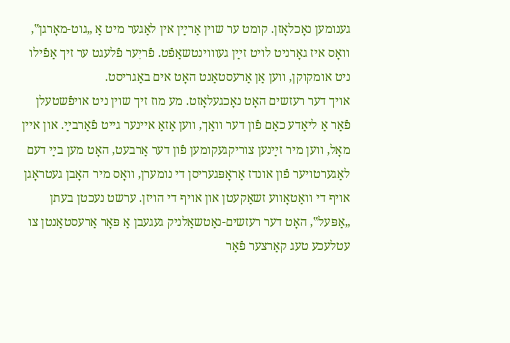גענומען נאָכלאָזן. קומט ער שוין אַרײַן אין לאַגער מיט אַ „גוט-מאָרגן‟, װאָס איז גאָרניט לויט זײַן געוווינטשאַפֿט. פֿריִער פֿלעגט ער זיך אַפֿילו ניט אומקוקן, ווען אַן אַרעסטאַנט האָט אים באַגריסט.
אויך דער רעזשים האָט נאָכגעלאָזט. מע מוז זיך שוין ניט אויפֿשטעלן פֿאַר אַ ליאַדע כאַם פֿון דער װאַך, ווען אַזאַ איינער גייט פֿאַרבײַ. און איין מאָל, ווען מיר זײַנען צוריקגעקומען פֿון דער אַרבעט, האָט מען בײַ דעם לאַגערטויער פֿון אונדז אַראָפּגעריסן די נומערן, װאָס מיר האָבן געטראָגן אויף די װאַטאָווע זשאַקעטן און אויף די הויזן. ערשט נעכטן בעתן „אַפּעל‟, האָט דער רעזשים-נאַטשאַלניק געגעבן אַ פּאָר אַרעסטאַנטן צו עטלעכע טעג קאַרצער פֿאַר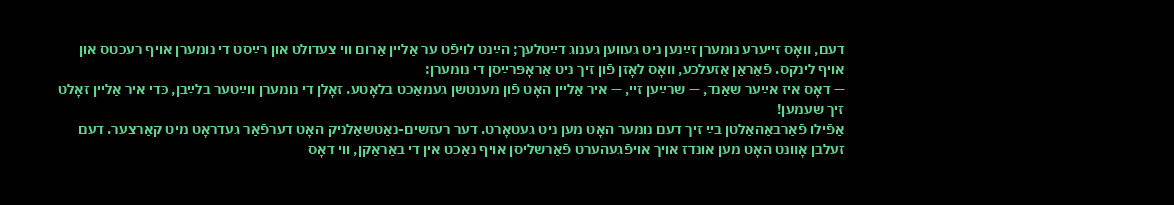דעם, װאָס זייערע נומערן זײַנען ניט געווען גענוג דײַטלעך; הײַנט לויפֿט ער אַליין אַרום ווי צעדולט און רײַסט די נומערן אויף רעכטס און אויף לינקס. פֿאַראַן אַזעלכע, װאָס לאָזן פֿון זיך ניט אַראָפּרײַסן די נומערן:
— דאָס איז אײַער שאַנד, — שרײַען זיי, — איר אַלײן האָט פֿון מענטשן געמאַכט בלאָטע. זאָלן די נומערן ווײַטער בלײַבן, כּדי איר אַליין זאָלט זיך שעמען!
אַפֿילו פֿאַרבאַהאַלטן בײַ זיך דעם נומער האָט מען ניט געטאָרט. דער רעזשים-נאַטשאַלניק האָט דערפֿאַר געדראָט מיט קאַרצער. דעם זעלבן אָװנט האָט מען אונדז אויך אויפֿגעהערט פֿאַרשליסן אויף נאַכט אין די באַראַקן, ווי דאָס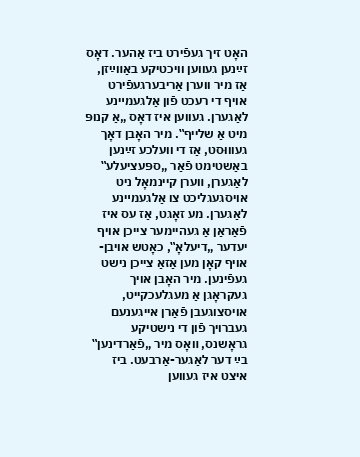האָט זיך געפֿירט ביז אַהער. דאָס זײַנען געווען וויכטיקע באַװײַזן, אַז מיר ווערן אַריבערגעפֿירט אויף די רעכט פֿון אַלגעמײנע לאַגערן. געווען איז דאָס „אַ קנופּ מיט אַ שלייף‟. מיר האָבן דאָך געוווּסט, אַז די וועלכע זײַנען באַשטימט פֿאַר „ספּעציעלע‟ לאַגערן, װערן קיינמאָל ניט אויסגעגליכט צו אַלגעמײנע לאַגערן. מע זאָגט, אַז עס איז פֿאַראַן אַ געהיימער צייכן אויף יעדער „דיעלאָ‟, כאָטש אויבן-אויף קאָן מען אַזאַ צייכן נישט געפֿינען. מיר האָבן אויך געקראָגן אַ מעגלעכקייט, אויסצוגעבן פֿאַרן אייגענעם געברויך פֿון די נישטיקע גראָשנס, װאָס מיר „פֿאַרדינען‟ בײַ דער לאַגער-אַרבעט. ביז איצט איז געווען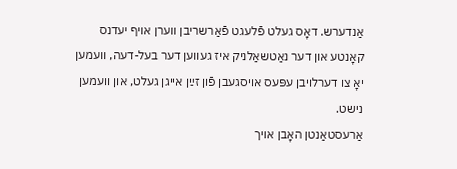אַנדערש. דאָס געלט פֿלעגט פֿאַרשריבן ווערן אויף יעדנס קאָנטע און דער נאַטשאַלניק איז געווען דער בעל-דעה, וועמען יאָ צו דערלויבן עפּעס אויסגעבן פֿון זײַן אייגן געלט, און וועמען נישט.
אַרעסטאַנטן האָבן אויך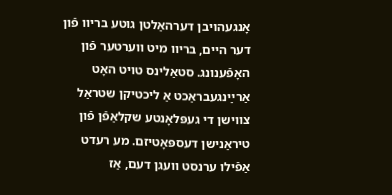אָנגעהױבן דערהאַלטן גוטע בריוו פֿון דער היים, בריוו מיט ווערטער פֿון האָפֿענונג. סטאַלינס טויט האָט אַרײַנגעבראַכט אַ ליכטיקן שטראַל צװישן די געפּלאָנטע שקלאַפֿן פֿון טיראַנישן דעספּאָטיזם. מע רעדט אַפֿילו ערנסט וועגן דעם, אַז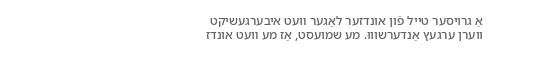אַ גרויסער טייל פֿון אונדזער לאַגער װעט איבערגעשיקט ווערן ערגעץ אַנדערשוווּ. מע שמועסט, אַז מע װעט אונדז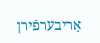אַריבערפֿירן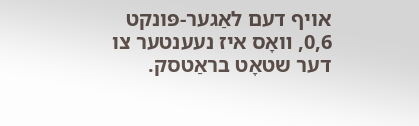אויף דעם לאַגער-פּונקט 0,6, װאָס איז נעענטער צו דער שטאָט בראַטסק.